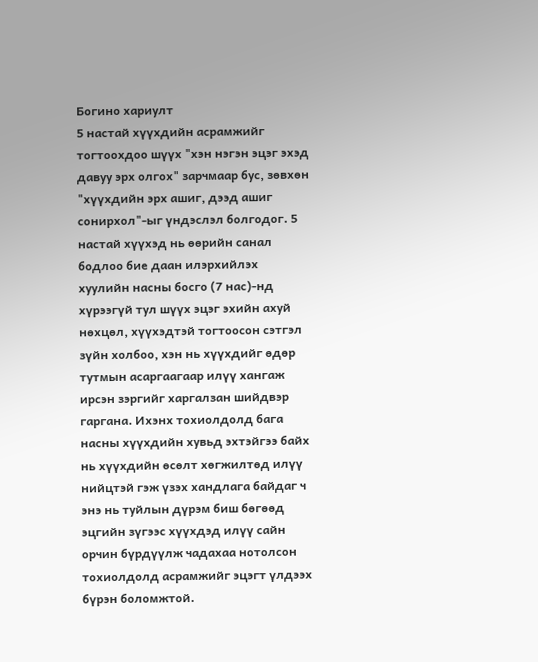Богино хариулт
5 настай хүүхдийн асрамжийг тогтоохдоо шүүх "хэн нэгэн эцэг эхэд давуу эрх олгох" зарчмаар бус, зөвхөн "хүүхдийн эрх ашиг, дээд ашиг сонирхол"-ыг үндэслэл болгодог. 5 настай хүүхэд нь өөрийн санал бодлоо бие даан илэрхийлэх хуулийн насны босго (7 нас)-нд хүрээгүй тул шүүх эцэг эхийн ахуй нөхцөл, хүүхэдтэй тогтоосон сэтгэл зүйн холбоо, хэн нь хүүхдийг өдөр тутмын асаргаагаар илүү хангаж ирсэн зэргийг харгалзан шийдвэр гаргана. Ихэнх тохиолдолд бага насны хүүхдийн хувьд эхтэйгээ байх нь хүүхдийн өсөлт хөгжилтөд илүү нийцтэй гэж үзэх хандлага байдаг ч энэ нь туйлын дүрэм биш бөгөөд эцгийн зүгээс хүүхдэд илүү сайн орчин бүрдүүлж чадахаа нотолсон тохиолдолд асрамжийг эцэгт үлдээх бүрэн боломжтой.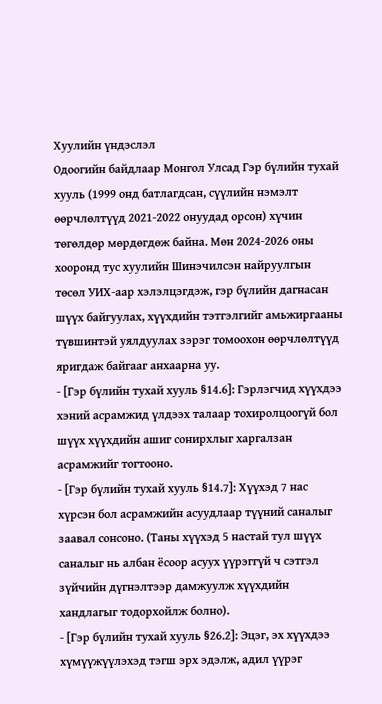Хуулийн үндэслэл
Одоогийн байдлаар Монгол Улсад Гэр бүлийн тухай хууль (1999 онд батлагдсан, сүүлийн нэмэлт өөрчлөлтүүд 2021-2022 онуудад орсон) хүчин төгөлдөр мөрдөгдөж байна. Мөн 2024-2026 оны хооронд тус хуулийн Шинэчилсэн найруулгын төсөл УИХ-аар хэлэлцэгдэж, гэр бүлийн дагнасан шүүх байгуулах, хүүхдийн тэтгэлгийг амьжиргааны түвшинтэй уялдуулах зэрэг томоохон өөрчлөлтүүд яригдаж байгааг анхаарна уу.
- [Гэр бүлийн тухай хууль §14.6]: Гэрлэгчид хүүхдээ хэний асрамжид үлдээх талаар тохиролцоогүй бол шүүх хүүхдийн ашиг сонирхлыг харгалзан асрамжийг тогтооно.
- [Гэр бүлийн тухай хууль §14.7]: Хүүхэд 7 нас хүрсэн бол асрамжийн асуудлаар түүний саналыг заавал сонсоно. (Таны хүүхэд 5 настай тул шүүх саналыг нь албан ёсоор асуух үүрэггүй ч сэтгэл зүйчийн дүгнэлтээр дамжуулж хүүхдийн хандлагыг тодорхойлж болно).
- [Гэр бүлийн тухай хууль §26.2]: Эцэг, эх хүүхдээ хүмүүжүүлэхэд тэгш эрх эдэлж, адил үүрэг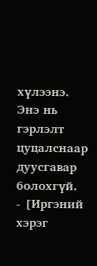хүлээнэ. Энэ нь гэрлэлт цуцалснаар дуусгавар болохгүй.
- [Иргэний хэрэг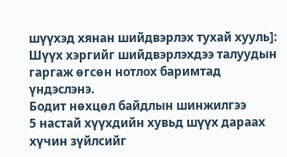шүүхэд хянан шийдвэрлэх тухай хууль]: Шүүх хэргийг шийдвэрлэхдээ талуудын гаргаж өгсөн нотлох баримтад үндэслэнэ.
Бодит нөхцөл байдлын шинжилгээ
5 настай хүүхдийн хувьд шүүх дараах хүчин зүйлсийг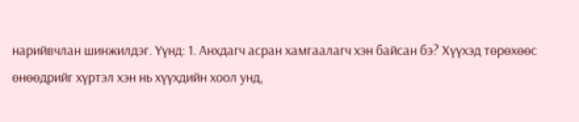нарийвчлан шинжилдэг. Үүнд: 1. Анхдагч асран хамгаалагч хэн байсан бэ? Хүүхэд төрөхөөс өнөөдрийг хүртэл хэн нь хүүхдийн хоол унд,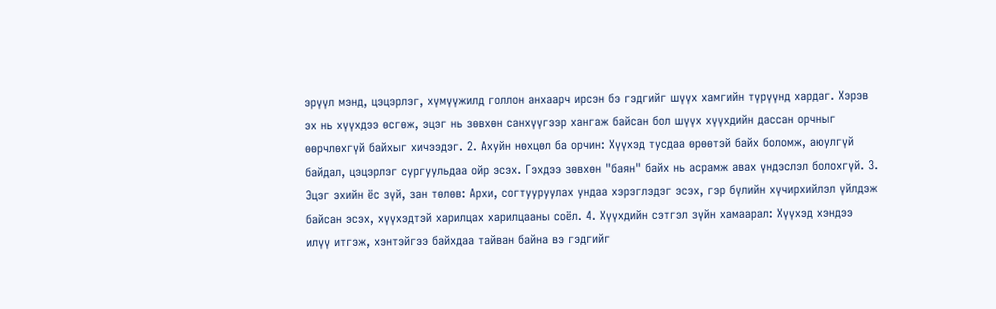эрүүл мэнд, цэцэрлэг, хүмүүжилд голлон анхаарч ирсэн бэ гэдгийг шүүх хамгийн түрүүнд хардаг. Хэрэв эх нь хүүхдээ өсгөж, эцэг нь зөвхөн санхүүгээр хангаж байсан бол шүүх хүүхдийн дассан орчныг өөрчлөхгүй байхыг хичээдэг. 2. Ахуйн нөхцөл ба орчин: Хүүхэд тусдаа өрөөтэй байх боломж, аюулгүй байдал, цэцэрлэг сургуульдаа ойр эсэх. Гэхдээ зөвхөн "баян" байх нь асрамж авах үндэслэл болохгүй. 3. Эцэг эхийн ёс зүй, зан төлөв: Архи, согтууруулах ундаа хэрэглэдэг эсэх, гэр бүлийн хүчирхийлэл үйлдэж байсан эсэх, хүүхэдтэй харилцах харилцааны соёл. 4. Хүүхдийн сэтгэл зүйн хамаарал: Хүүхэд хэндээ илүү итгэж, хэнтэйгээ байхдаа тайван байна вэ гэдгийг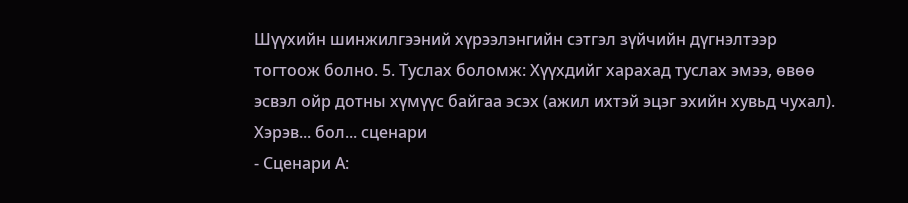Шүүхийн шинжилгээний хүрээлэнгийн сэтгэл зүйчийн дүгнэлтээр тогтоож болно. 5. Туслах боломж: Хүүхдийг харахад туслах эмээ, өвөө эсвэл ойр дотны хүмүүс байгаа эсэх (ажил ихтэй эцэг эхийн хувьд чухал).
Хэрэв... бол... сценари
- Сценари А: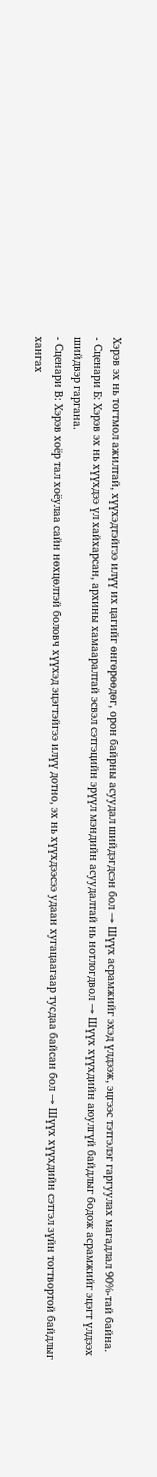Хэрэв эх нь тогтмол ажилтай, хүүхэдтэйгээ илүү их цагийг өнгөрөөдөг, орон байрны асуудал шийдэгдсэн бол → Шүүх асрамжийг эхэд үлдээж, эцгээс тэтгэлэг гаргуулах магадлал 90%-тай байна.
- Сценари Б: Хэрэв эх нь хүүхдээ үл хайхарсан, архины хамааралтай эсвэл сэтгэцийн эрүүл мэндийн асуудалтай нь нотлогдвол → Шүүх хүүхдийн аюулгүй байдлыг бодож асрамжийг эцэгт үлдээх шийдвэр гаргана.
- Сценари В: Хэрэв хоёр тал хоёулаа сайн нөхцөлтэй боловч хүүхэд эцэгтэйгээ илүү дотно, эх нь хүүхдээсээ удаан хугацаагаар тусдаа байсан бол → Шүүх хүүхдийн сэтгэл зүйн тогтвортой байдлыг хангах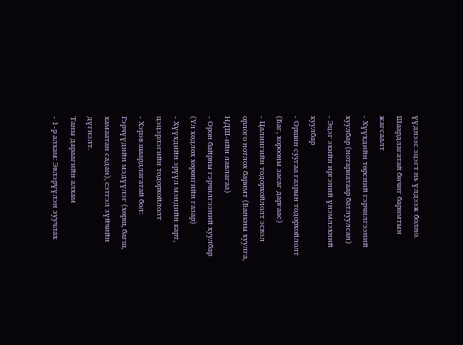үүднээс эцэгт нь үлдээж болно.
Шаардлагатай бичиг баримтын жагсаалт
- Хүүхдийн төрсний гэрчилгээний хуулбар (нотариатаар батлуулсан)
- Эцэг эхийн иргэний үнэмлэхний хуулбар
- Оршин суугаа газрын тодорхойлолт (Баг, хорооны засаг даргаас)
- Цалингийн тодорхойлолт эсвэл орлого нотлох баримт (Банкны хуулга, НДШ-ийн лавлагаа)
- Орон байрны гэрчилгээний хуулбар (Үл хөдлөх хөрөнгийн газар)
- Хүүхдийн эрүүл мэндийн карт, цэцэрлэгийн тодорхойлолт
- Хэрэв шаардлагатай бол: Гэрчүүдийн мэдүүлэг (хөрш, багш, хамаатан садан), сэтгэл зүйчийн дүгнэлт.
Таны дараагийн алхам
- 1-р алхам: Эвлэрүүлэн зуучлах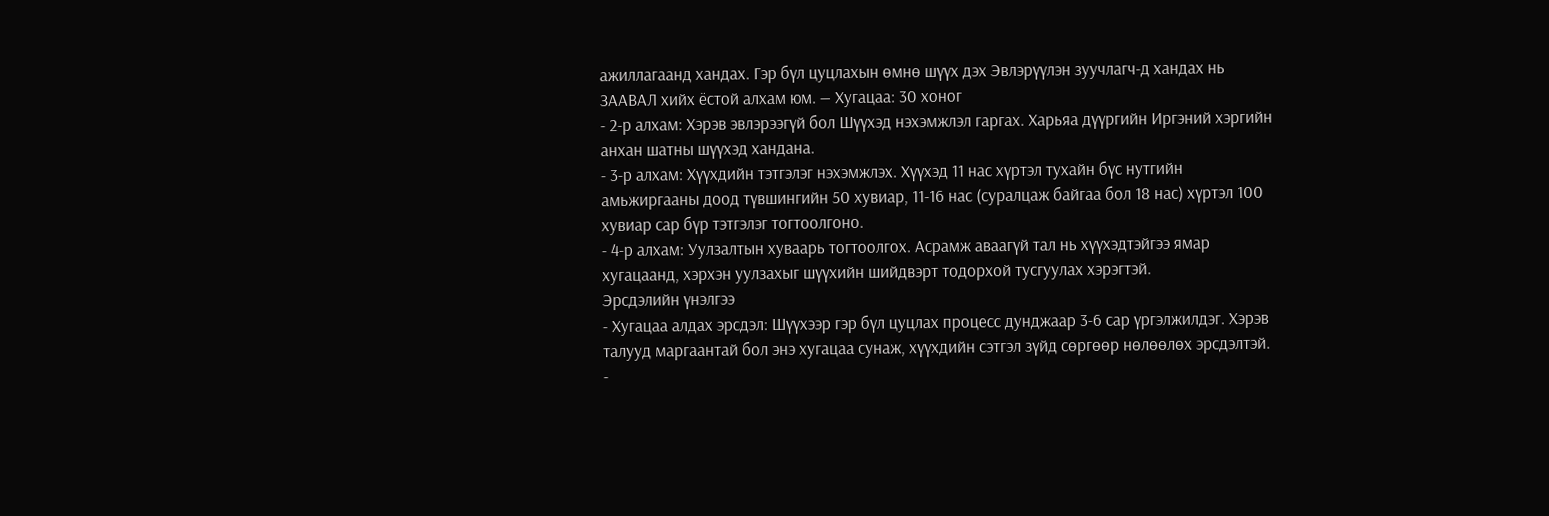ажиллагаанд хандах. Гэр бүл цуцлахын өмнө шүүх дэх Эвлэрүүлэн зуучлагч-д хандах нь ЗААВАЛ хийх ёстой алхам юм. — Хугацаа: 30 хоног
- 2-р алхам: Хэрэв эвлэрээгүй бол Шүүхэд нэхэмжлэл гаргах. Харьяа дүүргийн Иргэний хэргийн анхан шатны шүүхэд хандана.
- 3-р алхам: Хүүхдийн тэтгэлэг нэхэмжлэх. Хүүхэд 11 нас хүртэл тухайн бүс нутгийн амьжиргааны доод түвшингийн 50 хувиар, 11-16 нас (суралцаж байгаа бол 18 нас) хүртэл 100 хувиар сар бүр тэтгэлэг тогтоолгоно.
- 4-р алхам: Уулзалтын хуваарь тогтоолгох. Асрамж аваагүй тал нь хүүхэдтэйгээ ямар хугацаанд, хэрхэн уулзахыг шүүхийн шийдвэрт тодорхой тусгуулах хэрэгтэй.
Эрсдэлийн үнэлгээ
- Хугацаа алдах эрсдэл: Шүүхээр гэр бүл цуцлах процесс дунджаар 3-6 сар үргэлжилдэг. Хэрэв талууд маргаантай бол энэ хугацаа сунаж, хүүхдийн сэтгэл зүйд сөргөөр нөлөөлөх эрсдэлтэй.
-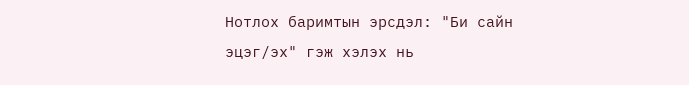Нотлох баримтын эрсдэл: "Би сайн эцэг/эх" гэж хэлэх нь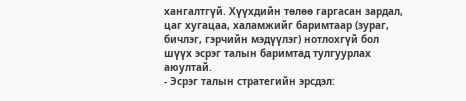хангалтгүй. Хүүхдийн төлөө гаргасан зардал, цаг хугацаа, халамжийг баримтаар (зураг, бичлэг, гэрчийн мэдүүлэг) нотлохгүй бол шүүх эсрэг талын баримтад тулгуурлах аюултай.
- Эсрэг талын стратегийн эрсдэл: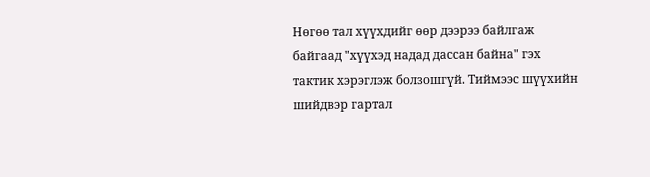Нөгөө тал хүүхдийг өөр дээрээ байлгаж байгаад "хүүхэд надад дассан байна" гэх тактик хэрэглэж болзошгүй. Тиймээс шүүхийн шийдвэр гартал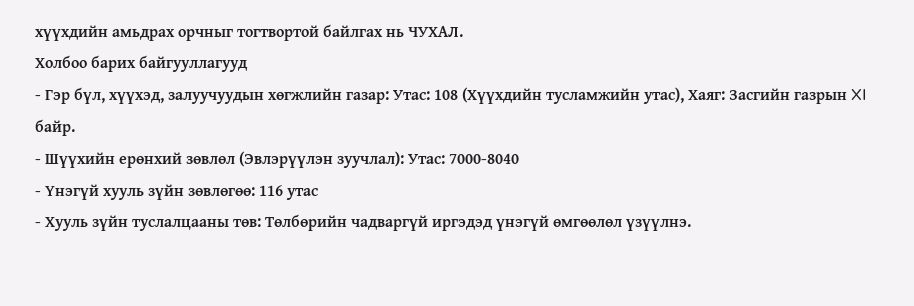хүүхдийн амьдрах орчныг тогтвортой байлгах нь ЧУХАЛ.
Холбоо барих байгууллагууд
- Гэр бүл, хүүхэд, залуучуудын хөгжлийн газар: Утас: 108 (Хүүхдийн тусламжийн утас), Хаяг: Засгийн газрын XI байр.
- Шүүхийн ерөнхий зөвлөл (Эвлэрүүлэн зуучлал): Утас: 7000-8040
- Үнэгүй хууль зүйн зөвлөгөө: 116 утас
- Хууль зүйн туслалцааны төв: Төлбөрийн чадваргүй иргэдэд үнэгүй өмгөөлөл үзүүлнэ.